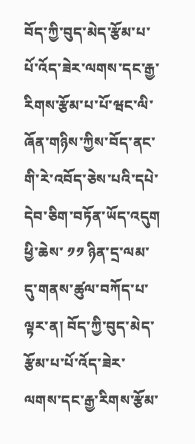བོད་ཀྱི་བུད་མེད་རྩོམ་པ་པོ་འོད་ཟེར་ལགས་དང་རྒྱ་རིགས་རྩོམ་པ་པོ་ཝང་ལི་ཞོན་གཉིས་ཀྱིས་བོད་ནང་གི་རེ་འབོད་ཅེས་པའི་དཔེ་དེབ་ཅིག་བཏོན་ཡོད་འདུག
ཕྱི་ཆེས་ ༡༡ ཉིན་དྲ་ལམ་དུ་གནས་ཚུལ་བཀོད་པ་ལྟར་ན། བོད་ཀྱི་བུད་མེད་རྩོམ་པ་པོ་འོད་ཟེར་ལགས་དང་རྒྱ་རིགས་རྩོམ་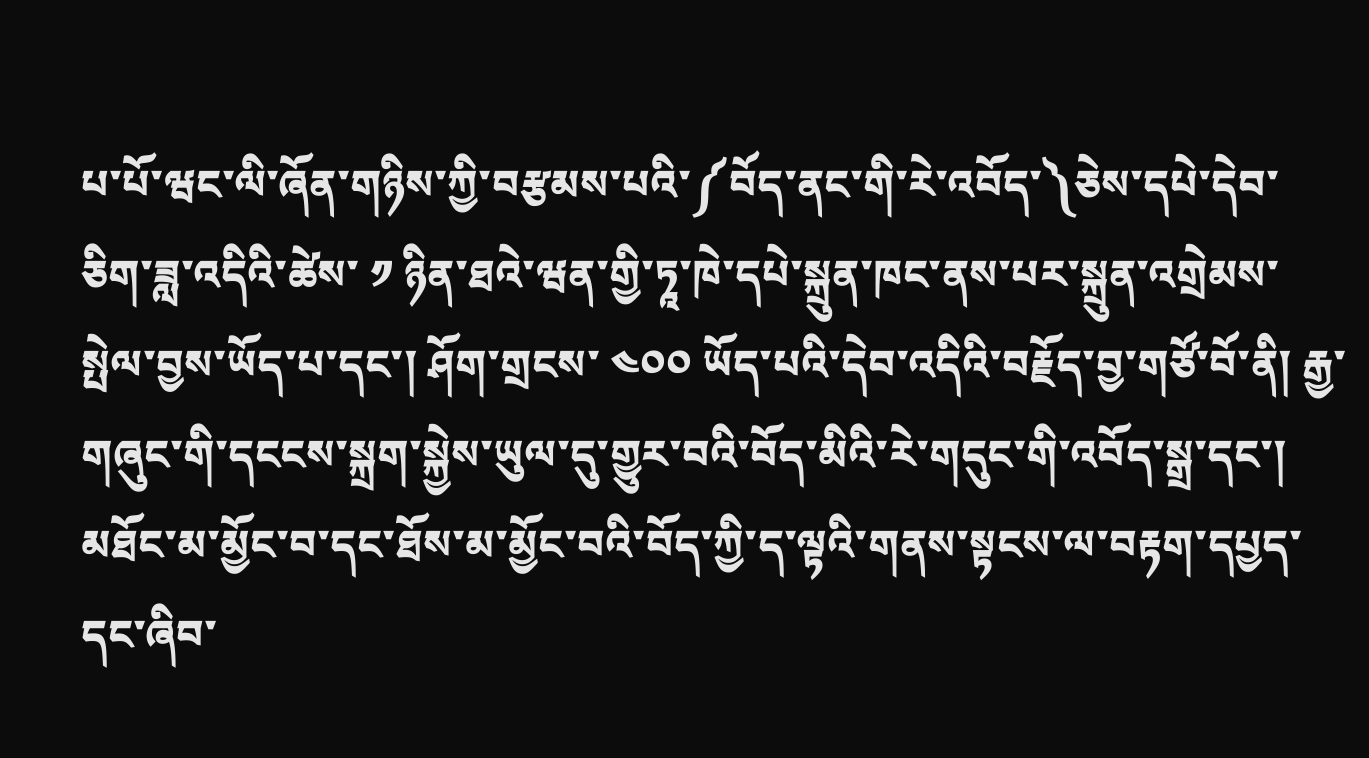པ་པོ་ཝང་ལི་ཞོན་གཉིས་ཀྱི་བརྩམས་པའི་༼བོད་ནང་གི་རེ་འབོད་༽ཅེས་དཔེ་དེབ་ཅིག་ཟླ་འདིའི་ཚེས་ ༡ ཉིན་ཐའེ་ཝན་གྱི་ཏཱ་ཁེ་དཔེ་སྐྲུན་ཁང་ནས་པར་སྐྲུན་འགྲེམས་སྤེལ་བྱས་ཡོད་པ་དང་། ཤོག་གྲངས་ ༤༠༠ ཡོད་པའི་དེབ་འདིའི་བརྗོད་བྱ་གཙོ་བོ་ནི། རྒྱ་གཞུང་གི་དངངས་སྐྲག་སྐྱེས་ཡུལ་དུ་གྱུར་བའི་བོད་མིའི་རེ་གདུང་གི་འབོད་སྒྲ་དང་། མཐོང་མ་མྱོང་བ་དང་ཐོས་མ་མྱོང་བའི་བོད་ཀྱི་ད་ལྟའི་གནས་སྟངས་ལ་བརྟག་དཔྱད་དང་ཞིབ་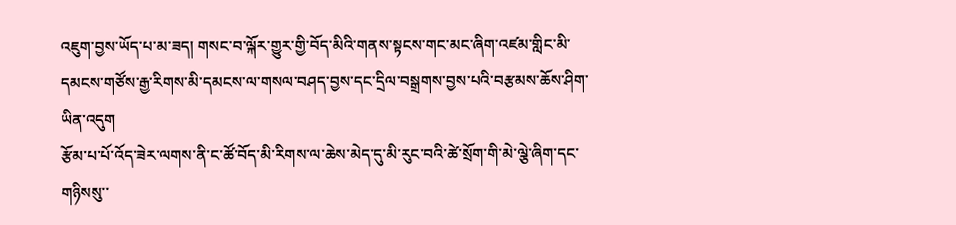འཇུག་བྱས་ཡོད་པ་མ་ཟད། གསང་བ་ལྐོར་གྱུར་གྱི་བོད་མིའི་གནས་སྟངས་གང་མང་ཞིག་འཛམ་གླིང་མི་དམངས་གཙོས་རྒྱ་རིགས་མི་དམངས་ལ་གསལ་བཤད་བྱས་དང་དྲིལ་བསྒྲགས་བྱས་པའི་བརྩམས་ཆོས་ཤིག་ཡིན་འདུག
རྩོམ་པ་པོ་འོད་ཟེར་ལགས་ནི་ང་ཚོ་བོད་མི་རིགས་ལ་ཆེས་མེད་དུ་མི་རུང་བའི་ཚེ་སྲོག་གི་མེ་ལྕེ་ཞིག་དང་གཉིསསུ་་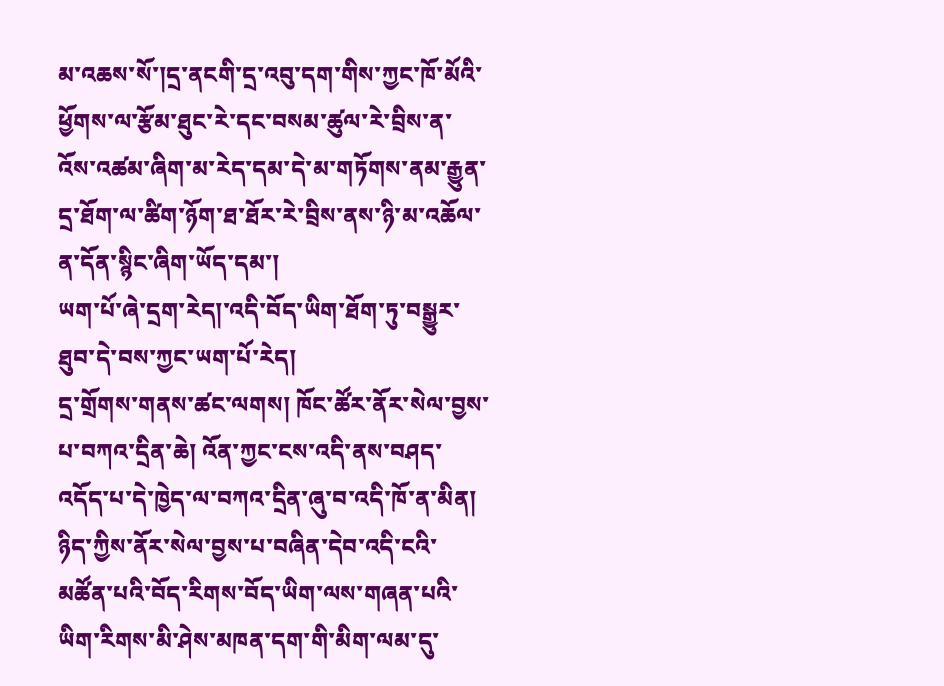མ་འཆས་སོ་།དྲ་ནངགི་དྲ་འབུ་དག་གིས་ཀྱང་ཁོ་མོའི་ཕྱོགས་ལ་རྩོམ་ཐུང་རེ་དང་བསམ་ཚུལ་རེ་བྲིས་ན་འོས་འཚམ་ཞིག་མ་རེད་དམ་དེ་མ་གཏོགས་ནམ་རྒྱུན་དྲ་ཐོག་ལ་ཚིག་ཉོག་ཐ་ཐོར་རེ་བྲིས་ནས་ཉི་མ་འཆོལ་ན་དོན་སྙིང་ཞིག་ཡོད་དམ་།
ཡག་པོ་ཞེ་དྲག་རེད།་འདི་བོད་ཡིག་ཐོག་ཏུ་བསྒྱུར་ཐུབ་དེ་བས་ཀྱང་ཡག་པོ་རེད།
དྲ་གྲོགས་གནས་ཚང་ལགས། ཁོང་ཚོར་ནོར་སེལ་བྱས་པ་བཀའ་དྲིན་ཆེ། འོན་ཀྱང་ངས་འདི་ནས་བཤད་འདོད་པ་དེ་ཁྱེད་ལ་བཀའ་དྲིན་ཞུ་བ་འདི་ཁོ་ན་མིན། ཉིད་ཀྱིས་ནོར་སེལ་བྱས་པ་བཞིན་དེབ་འདི་ངའི་མཚོན་པའི་བོད་རིགས་བོད་ཡིག་ལས་གཞན་པའི་ཡིག་རིགས་མི་ཤེས་མཁན་དག་གི་མིག་ལམ་དུ་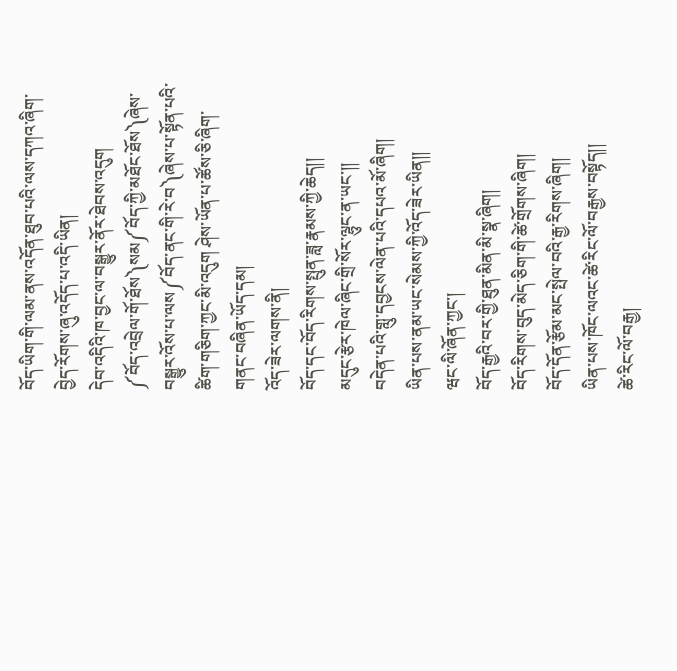བོད་ཡིག་གི་ལམ་ནས་འདོན་ཐུབ་པའི་ལས་དཀའ་ཞིག་བྱེད་རོགས་ཞུ་འདོད་པ་འདི་ཡིན།
དེབ་འདིའི་ཁ་བྱང་ལ་བསྒྱུར་ནོར་ཐེབས་འདུག
༼བོད་འབྲེལ་གོ་ཐོས༽སམ༼བོད་ཀྱི་མཐོང་ཐོས༽ཞེས་བསྒྱུར་འོས་པ་ལས༼བོད་ནང་གི་རེ་བ༽ཞེས་པ་སྟོན་པའི་ཚིག་གཅིག་ཀྱང་མི་འདུག ཤེས་ཡོན་པ་ཚོས་ཅི་ཞིག་གནང་བཞིན་ཡོད་དམ།
འོད་ཟེར་ལགས་ནི།
བོད་དང་བོད་རིགས་སྤུན་ཟླ་རྣམས་ཀྱི་ཆེད།།
མདུང་རྩེར་ཁེལ་ཞིང་གྲི་སོར་ལྷུང་ན་ཡང་།།
བདེན་པའི་གླུ་དབྱངས་ལེན་པའི་དཔའ་མོ་ཞིག།
ཡིན་པས་ནམ་ཡང་སེམས་ཀྱི་འོད་ཟེར་ཡིན།།
ཝང་ལི་ཞོན་ཀྱང་།
བོད་རྒྱའི་བར་གྱི་ཐུན་མིན་མི་སྣ་ཞིག།
བོད་རིགས་བུད་མེད་ཅིག་གི་ཚེ་གྲོགས་ཞིག།
བོད་དོན་རྩོམ་མང་སྤེལ་བའི་རྒྱ་རིགས་ཞིག།
ཡིན་པས་ཁོང་ལའང་ཚེ་རིང་ལོ་བརྒྱས་བསྟོད།།
ཚེ་རིང་ལོ་བརྒྱ།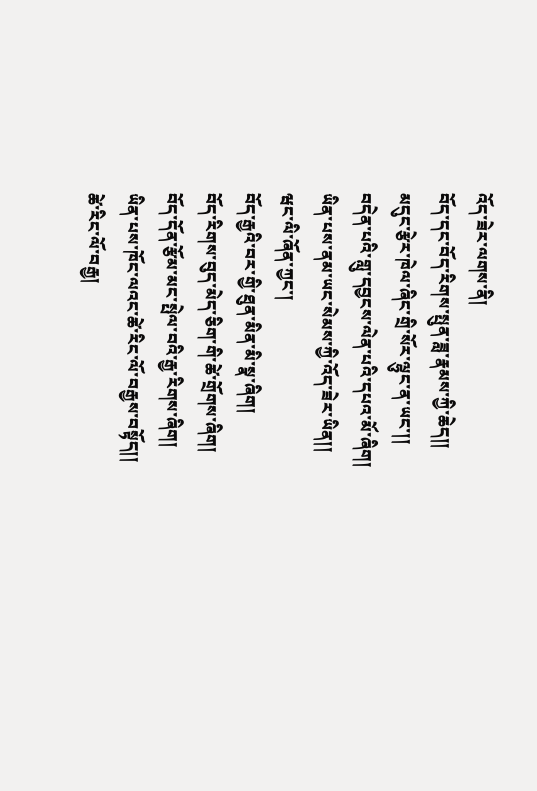འོད་ཟེར་ལགས་ནི།
བོད་དང་བོད་རིགས་སྤུན་ཟླ་རྣམས་ཀྱི་ཆེད།།
མདུང་རྩེར་ཁེལ་ཞིང་གྲི་སོར་ལྷུང་ན་ཡང་།།
བདེན་པའི་གླུ་དབྱངས་ལེན་པའི་དཔའ་མོ་ཞིག།
ཡིན་པས་ནམ་ཡང་སེམས་ཀྱི་འོད་ཟེར་ཡིན།།
ཝང་ལི་ཞོན་ཀྱང་།
བོད་རྒྱའི་བར་གྱི་ཐུན་མིན་མི་སྣ་ཞིག།
བོད་རིགས་བུད་མེད་ཅིག་གི་ཚེ་གྲོགས་ཞིག།
བོད་དོན་རྩོམ་མང་སྤེལ་བའི་རྒྱ་རིགས་ཞིག།
ཡིན་པས་ཁོང་ལའང་ཚེ་རིང་ལོ་བརྒྱས་བསྟོད།།
ཚེ་རིང་ལོ་བརྒྱ།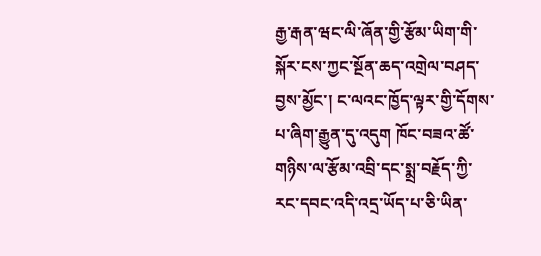རྒྱ་རྒན་ཝང་ལི་ཞོན་གྱི་རྩོམ་ཡིག་གི་སྐོར་ངས་ཀྱང་སྔོན་ཆད་འགྲེལ་བཤད་བྱས་མྱོང་། ང་ལའང་ཁྱོད་ལྟར་གྱི་དོགས་པ་ཞིག་རྒྱུན་དུ་འདུག ཁོང་བཟའ་ཚོ་གཉིས་ལ་རྩོམ་འབྲི་དང་སྨྲ་བརྗོད་ཀྱི་རང་དབང་འདི་འདྲ་ཡོད་པ་ཅི་ཡིན་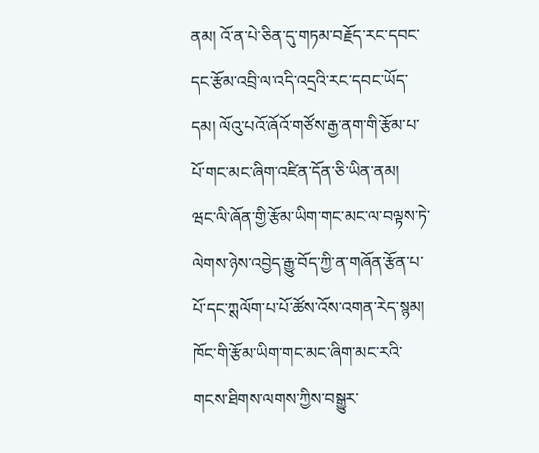ནམ། འོ་ན་པེ་ཅིན་དུ་གཏམ་བརྗོད་རང་དབང་དང་རྩོམ་འབྲི་ལ་འདི་འདྲའི་རང་དབང་ཡོད་དམ། ལོའུ་པའོ་ཞོའོ་གཙོས་རྒྱ་ནག་གི་རྩོམ་པ་པོ་གང་མང་ཞིག་འཛིན་དོན་ཅི་ཡིན་ནམ།
ཝང་ལི་ཞོན་གྱི་རྩོམ་ཡིག་གང་མང་ལ་བལྟས་ཏེ་ལེགས་ཉེས་འབྱེད་རྒྱུ་བོད་ཀྱི་ན་གཞོན་རྩོན་པ་པོ་དང་ཀྶལོག་པ་པོ་ཚོས་འོས་འགན་རེད་སྙམ། ཁོང་གི་རྩོམ་ཡིག་གང་མང་ཞིག་མང་རའི་གངས་ཐིགས་ལགས་ཀྱིས་བསྒྱུར་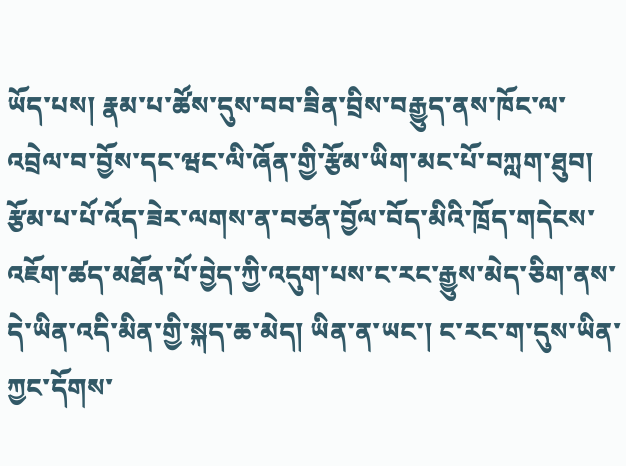ཡོད་པས། རྣམ་པ་ཚོས་དུས་བབ་ཟིན་བྲིས་བརྒྱུད་ནས་ཁོང་ལ་འབྲེལ་བ་བྱོས་དང་ཝང་ལི་ཞོན་གྱི་རྩོམ་ཡིག་མང་པོ་བཀླག་ཐུབ།
རྩོམ་པ་པོ་འོད་ཟེར་ལགས་ན་བཙན་བྱོལ་བོད་མིའི་ཁྲོད་གདེངས་འཇོག་ཚད་མཐོན་པོ་བྱེད་ཀྱི་འདུག་པས་ང་རང་རྒྱུས་མེད་ཅིག་ནས་དེ་ཡིན་འདི་མིན་གྱི་སྐད་ཆ་མེད། ཡིན་ན་ཡང་། ང་རང་ག་དུས་ཡིན་ཀྱང་དོགས་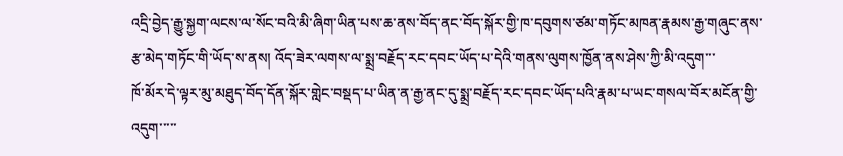འདྲི་བྱེད་རྒྱུ་སྐྱག་ལངས་ལ་སོང་བའི་མི་ཞིག་ཡིན་པས་ཆ་ནས་བོད་ནང་བོད་སྐོར་གྱི་ཁ་དབུགས་ཙམ་གཏོང་མཁན་རྣམས་རྒྱ་གཞུང་ནས་རྩ་མེད་གཏོང་གི་ཡོད་ས་ནས། འོད་ཟེར་ལགས་ལ་སྨྲ་བརྗོད་རང་དབང་ཡོད་པ་དེའི་གནས་ལུགས་ཁྱོན་ནས་ཤེས་ཀྱི་མི་འདུག་་་
ཁོ་མོར་དེ་ལྟར་མུ་མཐུད་བོད་དོན་སྐོར་གླེང་བསྡད་པ་ཡིན་ན་རྒྱ་ནང་དུ་སྨྲ་བརྗོད་རང་དབང་ཡོད་པའི་རྣམ་པ་ཡང་གསལ་བོར་མངོན་གྱི་འདུག་་་་་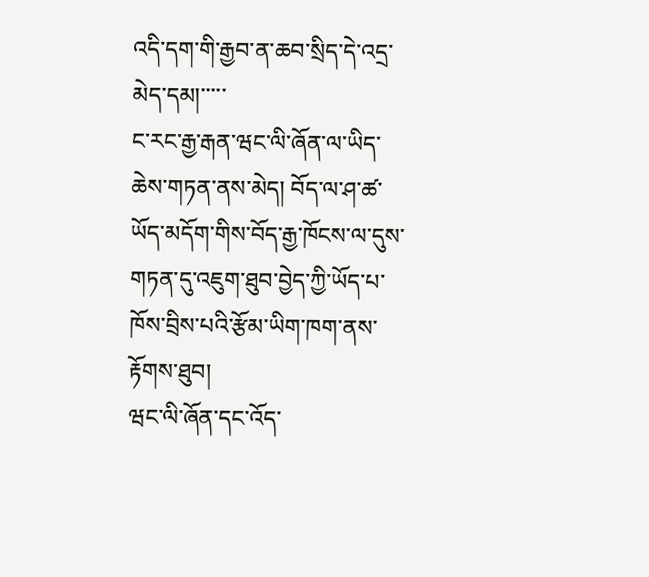འདི་དག་གི་རྒྱབ་ན་ཆབ་སྲིད་དེ་འདྲ་མེད་དམ།་་་་་
ང་རང་རྒྱ་རྒན་ཝང་ལི་ཞོན་ལ་ཡིད་ཆེས་གཏན་ནས་མེད། བོད་ལ་ཤ་ཚ་ཡོད་མདོག་གིས་བོད་རྒྱ་ཁོངས་ལ་དུས་གཏན་དུ་འཇུག་ཐུབ་བྱེད་ཀྱི་ཡོད་པ་ཁོས་བྲིས་པའི་རྩོམ་ཡིག་ཁག་ནས་རྟོགས་ཐུབ།
ཝང་ལི་ཞོན་དང་འོད་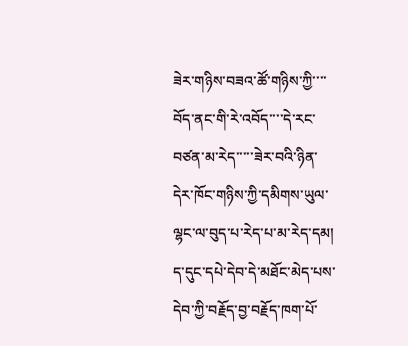ཟེར་གཉིས་བཟའ་ཚོ་གཉིས་ཀྱི་་་་བོད་ནང་གི་རེ་འབོད་་་་དེ་རང་བཙན་མ་རེད་་་་་ཟེར་བའི་ཉིན་དེར་ཁོང་གཉིས་ཀྱི་དམིགས་ཡུལ་ལྷང་ལ་བུད་པ་རེད་པ་མ་རེད་དམ། ད་དུང་དཔེ་དེབ་དེ་མཐོང་མེད་པས་དེབ་ཀྱི་བརྗོད་བྱ་བརྗོད་ཁག་པོ་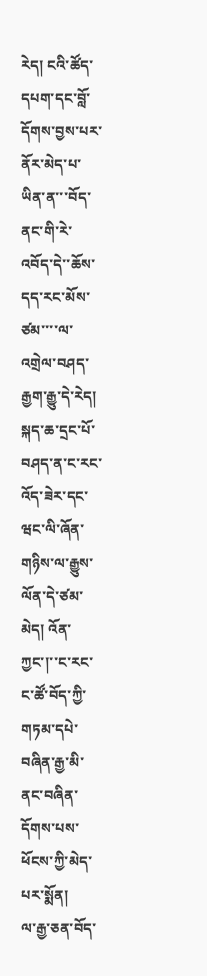རེད། ངའི་ཚོད་དཔག་དང་བློ་དོགས་བྱས་པར་ནོར་མེད་པ་ཡིན་ན་་་བོད་ནང་གི་རེ་འབོད་དེ་་ཆོས་དད་རང་མོས་ཙམ་་་་ལ་འགྲེལ་བཤད་རྒྱག་རྒྱུ་དེ་རེད།
སྐད་ཆ་དྲང་པོ་བཤད་ན་ང་རང་འོད་ཟེར་དང་ཝང་ལི་ཞོན་གཉིས་ལ་རྒྱུས་ལོན་དེ་ཙམ་མེད། འོན་ཀྱང་།་་ང་རང་ང་ཚོ་བོད་ཀྱི་གཏམ་དཔེ་བཞིན་རྒྱ་མི་ནང་བཞིན་དོགས་པས་ཕོངས་ཀྱི་མེད་པར་སྨོན།
ལ་རྒྱ་ཅན་བོད་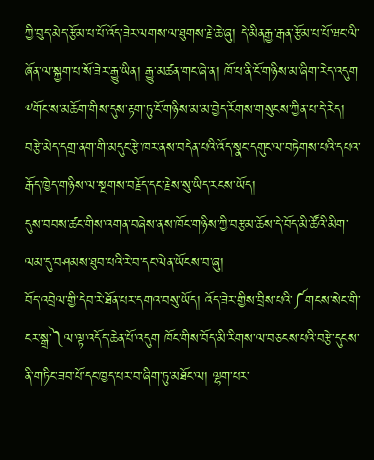ཀྱི་བུད་མེད་རྩོམ་པ་པོ་འོད་ཟེར་ལགས་ལ་ཐུགས་རྗེ་ཆེ་ཞུ། དེ་མིནརྒྱ་རྒན་རྩོམ་པ་པོ་ཝང་ལི་ཞོན་ལ་སྐྱག་པ་སོ་ཟེར་རྒྱུ་ཡིན། རྒྱུ་མཚན་གང་ཞེ་ན། ཁོ་པ་ནི་ངོ་གཉིས་མ་ཞིག་རེད་འདུག ༸གོང་ས་མཆོག་གིས་དུས་རྟག་ཏུ་ངོ་གཉིས་མ་མ་བྱེད་རོགས་གསུངས་ཀྱིན་པ་དེ་རེད།
བརྩེ་མེད་དགྲ་ནག་གི་མདུང་རྩེ་ཁར་ནས་བདེན་པའི་འོད་སྣང་དགུང་ལ་བཏེགས་པའི་དཔའ་རྒོད་ཁྱེད་གཉིས་ལ་སྔགས་བརྗོད་དང་རྗེས་སུ་ཡིད་རངས་ཡོད།
དུས་བབས་ཚང་གིས་འགན་བཞེས་ནས་ཁོང་གཉིས་ཀྱི་བརྩམ་ཆོས་དེ་བོད་མི་ཚོའི་མིག་ལམ་དུ་བཤམས་ཐུབ་པའི་རེ་བ་དང་ལེན་ཡོངས་བ་ཞུ།
བོད་འབྲེལ་གྱི་དེབ་རེ་ཐོན་པར་དགའ་བསུ་ཡོད། འོད་ཟེར་གྱིས་བྲིས་པའི་༼གངས་སེང་གི་ངར་སྒྲ་༽ལ་ལྟ་འདོད་ཆེན་པོ་འདུག ཁོང་གིས་བོད་མི་རིགས་ལ་བཅངས་པའི་བརྩེ་དུངས་ནི་གཏིང་ཟབ་པོ་དང་ཁྱད་པར་བ་ཞིག་ཏུ་མཐོང་ལ། ལྷག་པར་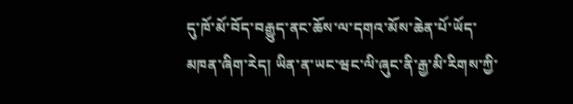དུ་ཁོ་མོ་བོད་བརྒྱུད་ནང་ཆོས་ལ་དགའ་མོས་ཆེན་པོ་ཡོད་མཁན་ཞིག་རེད། ཡིན་ན་ཡང་ཝང་ལི་ཞུང་ནི་རྒྱ་མི་རིགས་ཀྱི་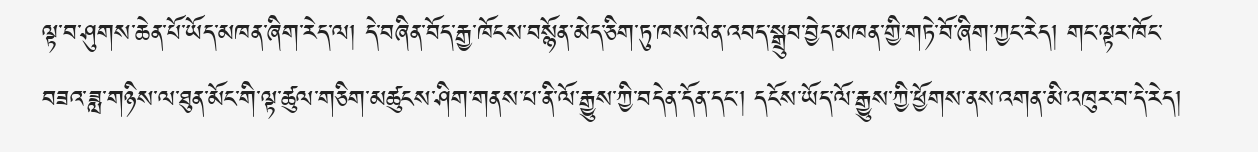ལྟ་བ་ཤུགས་ཆེན་པོ་ཡོད་མཁན་ཞིག་རེད་ལ། དེ་བཞིན་བོད་རྒྱ་ཁོངས་བསྙོན་མེད་ཅིག་ཏུ་ཁས་ལེན་འབད་སྒྲུབ་བྱེད་མཁན་གྱི་གཏེ་བོ་ཞིག་ཀྱང་རེད། གང་ལྟར་ཁོང་བཟའ་ཟླ་གཉིས་ལ་ཐུན་མོང་གི་ལྟ་ཚུལ་གཅིག་མཚུངས་ཤིག་གནས་པ་ནི་ལོ་རྒྱུས་ཀྱི་བདེན་དོན་དང་། དངོས་ཡོད་ལོ་རྒྱུས་ཀྱི་ཕྱོགས་ནས་འགན་མི་འཁུར་བ་དེ་རེད།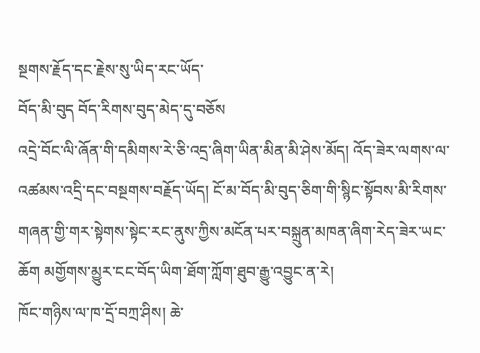སྔགས་རྗོད་དང་རྗེས་སུ་ཡིད་རང་ཡོད་
བོད་མི་བུད བོད་རིགས་བུད་མེད་དུ་བཅོས
འདྲེ་བོང་ལི་ཞོན་གི་དམིགས་རེ་ཅི་འདྲ་ཞིག་ཡིན་མིན་མི་ཤེས་མོད། འོད་ཟེར་ལགས་ལ་འཚམས་འདྲི་དང་བསྔགས་བརྗོད་ཡོད། ངོ་མ་བོད་མི་བུད་ཅིག་གི་སྙིང་སྟོབས་མི་རིགས་གཞན་གྱི་གར་སྟེགས་སྟེང་རང་ནུས་ཀྱིས་མངོན་པར་བསྐྲུན་མཁན་ཞིག་རེད་ཟེར་ཡང་ཆོག མགྱོགས་མྱུར་ངང་བོད་ཡིག་ཐོག་ཀློག་ཐུབ་རྒྱུ་འབྱུང་ན་རེ།
ཁོང་གཉིས་ལ་ཁ་དྲོ་བཀྲ་ཤིས། ཆེ་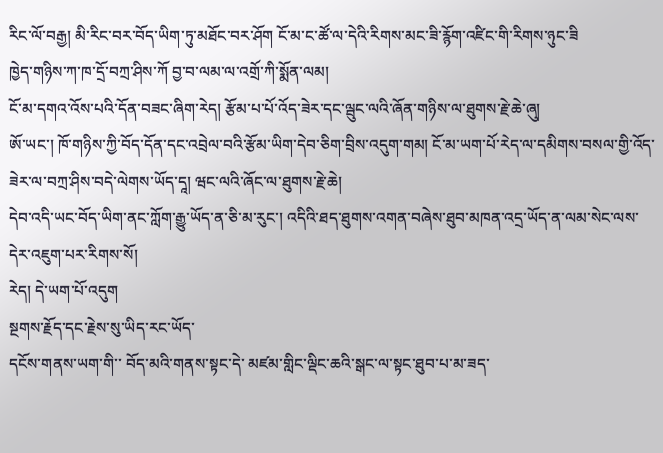རིང་ལོ་བརྒྱ། མི་རིང་བར་བོད་ཡིག་ཏུ་མཐོང་བར་ཤོག ངོ་མ་ང་ཚོ་ལ་དེའི་རིགས་མང་ཟི་རྙོག་འཛིང་གི་རིགས་ཉུང་ཟི
ཁྱེད་གཉིས་ཀ་ཁ་དྲོ་བཀྲ་ཤིས་ཀོ བྱ་བ་ལམ་ལ་འགྲོ་ཀི་སྨོན་ལམ།
ངོ་མ་དགའ་འོས་པའི་དོན་བཟང་ཞིག་རེད། རྩོམ་པ་པོ་འོད་ཟེར་དང་ལྦུང་ལའི་ཞོན་གཉིས་ལ་ཐུགས་རྗེ་ཆེ་ཞུ།
ཨོ་ཡང་། ཁོ་གཉིས་ཀྱི་བོད་དོན་དང་འབྲེལ་བའི་རྩོམ་ཡིག་དེབ་ཅིག་བྲིས་འདུག་གམ། ངོ་མ་ཡག་པོ་རེད་ལ་དམིགས་བསལ་གྱི་འོད་ཟེར་ལ་བཀྲ་ཤིས་བདེ་ལེགས་ཡོད་དཱ། ཝང་ལའི་ཞོང་ལ་ཐུགས་རྗེ་ཆེ།
དེབ་འདི་ཡང་བོད་ཡིག་ནང་ཀློག་རྒྱུ་ཡོད་ན་ཅི་མ་རུང་། འདིའི་ཐད་ཐུགས་འགན་བཞེས་ཐུབ་མཁན་འདྲ་ཡོད་ན་ལམ་སེང་ལས་དེར་འཇུག་པར་རིགས་སོ།
རེད། དེ་ཡག་པོ་འདུག
སྔགས་རྗོད་དང་རྗེས་སུ་ཡིད་རང་ཡོད་
དངོས་གནས་ཡག་གི་་ བོད་མའི་གནས་སྟང་དེ་ མཛམ་གླིང་ལྡིང་ཆའི་སྒང་ལ་སྟང་ཐུབ་པ་མ་ཟད་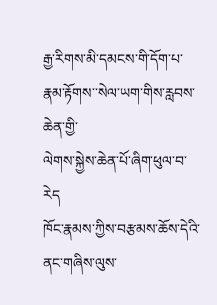རྒྱ་རིགས་མི་དམངས་གི་དོག་པ་རྣམ་རྟོགས་་སེལ་ཡག་གིས་རླབས་ཆེན་གྱི་
ལེགས་སྐྱེས་ཆེན་པོ་ཞིག་ཕུལ་བ་རེད
ཁོང་རྣམས་ཀྱིས་བརྩམས་ཆོས་དེའི་ནང་གཞིས་ལུས་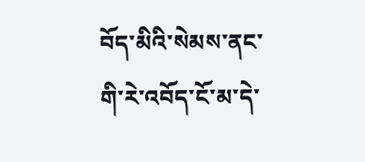བོད་མིའི་སེམས་ནང་གི་རེ་འབོད་ངོ་མ་དེ་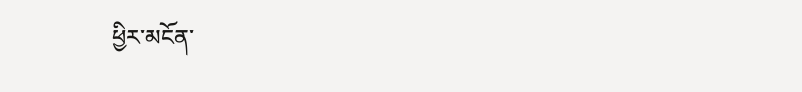ཕྱིར་མངོན་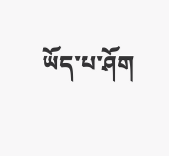ཡོད་པ་ཤོག